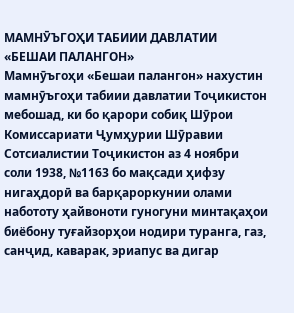МАМНӮЪГОҲИ ТАБИИИ ДАВЛАТИИ
«БЕШАИ ПАЛАНГОН»
Мамнӯъгоҳи «Бешаи палангон» нахустин мамнӯъгоҳи табиии давлатии Тоҷикистон мебошад, ки бо қарори собиқ Шӯрои Комиссариати Ҷумҳурии Шӯравии Сотсиалистии Тоҷикистон аз 4 ноябри соли 1938, №1163 бо мақсади ҳифзу нигаҳдорӣ ва барқароркунии олами набототу ҳайвоноти гуногуни минтақаҳои биёбону туғайзорҳои нодири туранга, газ, санҷид, каварак, эриапус ва дигар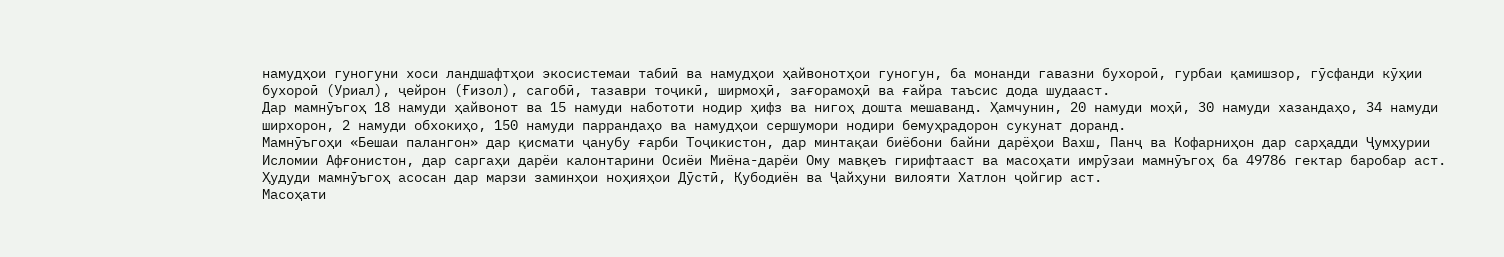намудҳои гуногуни хоси ландшафтҳои экосистемаи табиӣ ва намудҳои ҳайвонотҳои гуногун, ба монанди гавазни бухороӣ, гурбаи қамишзор, гӯсфанди кӯҳии бухороӣ (Уриал), ҷейрон (Ғизол), сагобӣ, тазаври тоҷикӣ, ширмоҳӣ, зағорамоҳӣ ва ғайра таъсис дода шудааст.
Дар мамнӯъгоҳ 18 намуди ҳайвонот ва 15 намуди набототи нодир ҳифз ва нигоҳ дошта мешаванд. Ҳамчунин, 20 намуди моҳӣ, 30 намуди хазандаҳо, 34 намуди ширхорон, 2 намуди обхокиҳо, 150 намуди паррандаҳо ва намудҳои сершумори нодири бемуҳрадорон сукунат доранд.
Мамнӯъгоҳи «Бешаи палангон» дар қисмати ҷанубу ғарби Тоҷикистон, дар минтақаи биёбони байни дарёҳои Вахш, Панҷ ва Кофарниҳон дар сарҳадди Ҷумҳурии Исломии Афғонистон, дар саргаҳи дарёи калонтарини Осиёи Миёна-дарёи Ому мавқеъ гирифтааст ва масоҳати имрӯзаи мамнӯъгоҳ ба 49786 гектар баробар аст. Ҳудуди мамнӯъгоҳ асосан дар марзи заминҳои ноҳияҳои Дӯстӣ, Қубодиён ва Ҷайҳуни вилояти Хатлон ҷойгир аст.
Масоҳати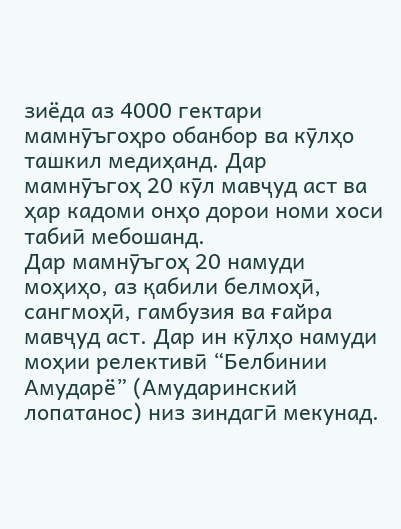зиёда аз 4000 гектари мамнӯъгоҳро обанбор ва кӯлҳо ташкил медиҳанд. Дар мамнӯъгоҳ 20 кӯл мавҷуд аст ва ҳар кадоми онҳо дорои номи хоси табиӣ мебошанд.
Дар мамнӯъгоҳ 20 намуди моҳиҳо, аз қабили белмоҳӣ, сангмоҳӣ, гамбузия ва ғайра мавҷуд аст. Дар ин кӯлҳо намуди моҳии релективӣ “Белбинии Амударё” (Амударинский лопатанос) низ зиндагӣ мекунад.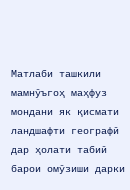Матлаби ташкили мамнӯъгоҳ маҳфуз мондани як қисмати ландшафти географӣ дар ҳолати табиӣ барои омӯзиши дарки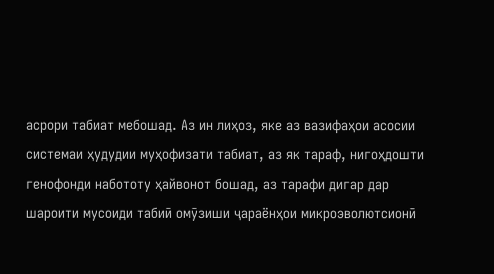асрори табиат мебошад. Аз ин лиҳоз, яке аз вазифаҳои асосии системаи ҳудудии муҳофизати табиат, аз як тараф, нигоҳдошти генофонди набототу ҳайвонот бошад, аз тарафи дигар дар шароити мусоиди табиӣ омӯзиши ҷараёнҳои микроэволютсионӣ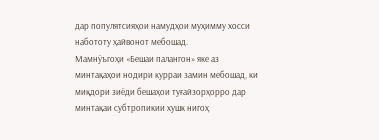дар популятсияҳои намудҳои муҳимму хосси набототу ҳайвонот мебошад.
Мамнӯъгоҳи «Бешаи палангон» яке аз минтақаҳои нодири курраи замин мебошад, ки миқдори зиёди бешаҳои туғайзорҳорро дар минтақаи субтропикии хушк нигоҳ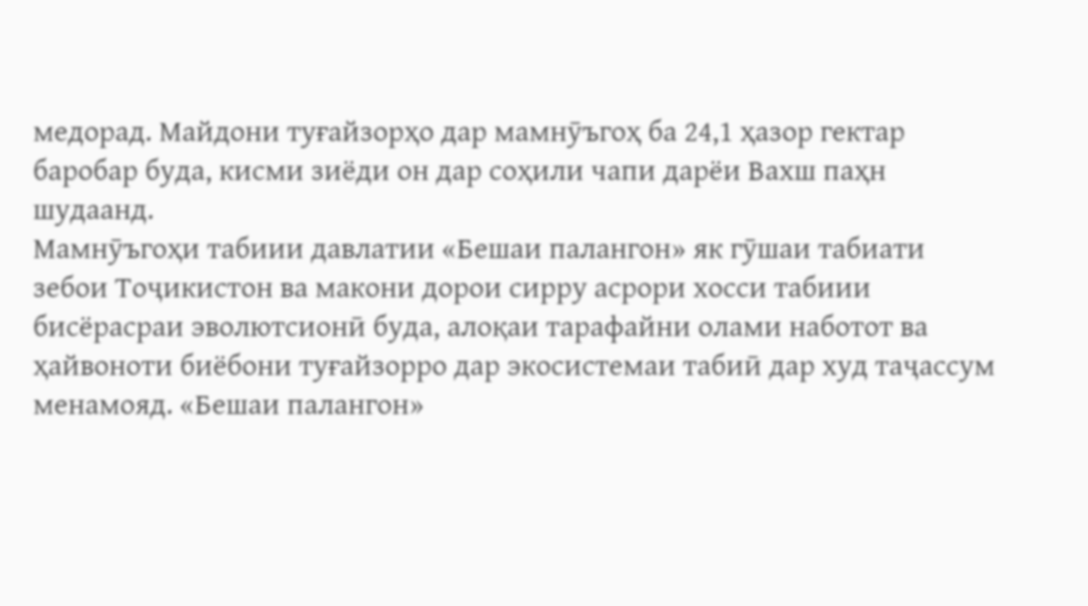медорад. Майдони туғайзорҳо дар мамнӯъгоҳ ба 24,1 ҳазор гектар баробар буда, кисми зиёди он дар соҳили чапи дарёи Вахш паҳн шудаанд.
Мамнӯъгоҳи табиии давлатии «Бешаи палангон» як гӯшаи табиати зебои Тоҷикистон ва макони дорои сирру асрори хосси табиии бисёрасраи эволютсионӣ буда, алоқаи тарафайни олами наботот ва ҳайвоноти биёбони туғайзорро дар экосистемаи табиӣ дар худ таҷассум менамояд. «Бешаи палангон»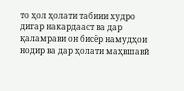то ҳол ҳолати табиии худро дигар накардааст ва дар қаламрави он бисёр намудҳои нодир ва дар ҳолати маҳвшавӣ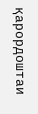қарордоштаи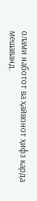олами наботот ва ҳайвонот ҳифз карда мешаванд.